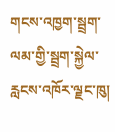གངས་འཁྱག་སྦྲག་ལམ་གྱི་སྦྲག་སྐྱེལ་རླངས་འཁོར་ལྗང་ཁུ།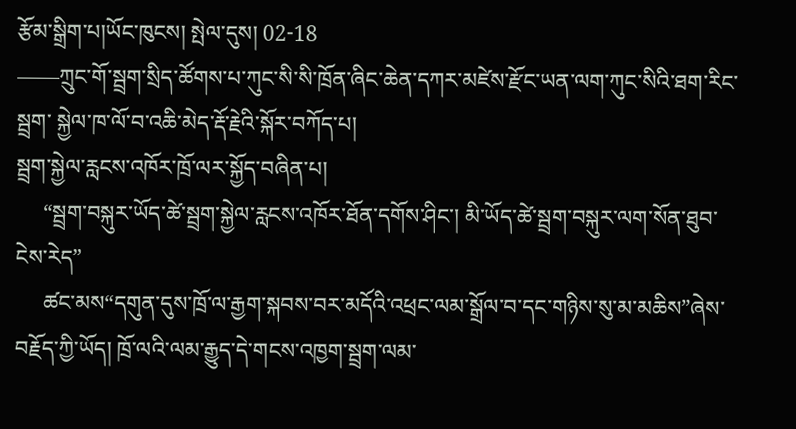རྩོམ་སྒྲིག་པ།ཡོང་ཁུངས། སྤེལ་དུས། 02-18
——ཀྲུང་གོ་སྦྲག་སྲིད་ཚོགས་པ་ཀུང་སི་སི་ཁྲོན་ཞིང་ཆེན་དཀར་མཛེས་རྫོང་ཡན་ལག་ཀུང་སིའི་ཐག་རིང་སྦྲག་ སྐྱེལ་ཁ་ལོ་བ་འཆི་མེད་རྡོ་རྗེའི་སྐོར་བཀོད་པ།
སྦྲག་སྐྱེལ་རླངས་འཁོར་ཁྲོ་ལར་སྐྱོད་བཞིན་པ།
     “སྦྲག་བསྐུར་ཡོད་ཚེ་སྦྲག་སྐྱེལ་རླངས་འཁོར་ཐོན་དགོས་ཤིང་། མི་ཡོད་ཚེ་སྦྲག་བསྐུར་ལག་སོན་ཐུབ་ངེས་རེད”
     ཚང་མས“དགུན་དུས་ཁྲོ་ལ་རྒྱག་སྐབས་བར་མདོའི་འཕྲང་ལམ་སྒྲོལ་བ་དང་གཉིས་སུ་མ་མཆིས”ཞེས་བརྗོད་ཀྱི་ཡོད། ཁྲོ་ལའི་ལམ་རྒྱུད་དེ་གངས་འཁྱག་སྦྲག་ལམ་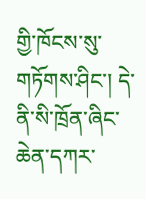གྱི་ཁོངས་སུ་གཏོགས་ཤིང་། དེ་ནི་སི་ཁྲོན་ཞིང་ཆེན་དཀར་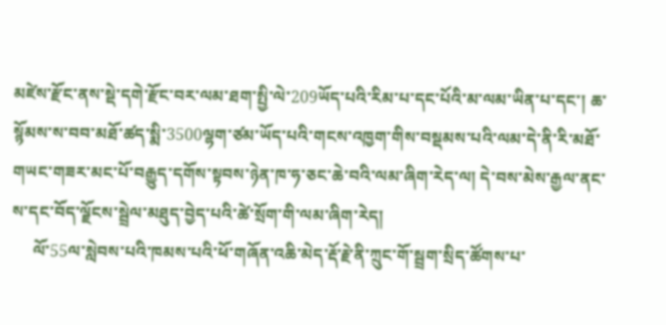མཛེས་རྫོང་ནས་སྡེ་དགེ་རྫོང་བར་ལམ་ཐག་སྤྱི་ལེ་209ཡོད་པའི་རིམ་པ་དང་པོའི་མ་ལམ་ཡིན་པ་དང་། ཆ་སྙོམས་ས་བབ་མཐོ་ཚད་སྨི་3500ལྷག་ཙམ་ཡོད་པའི་གངས་འཁྱག་གིས་བསྡམས་པའི་ལམ་དེ་ནི་རི་མཐོ་གཡང་གཟར་མང་པོ་བརྒྱུད་དགོས་སྟབས་ཉེན་ཁ་ཧ་ཅང་ཆེ་བའི་ལམ་ཞིག་རེད་ལ། དེ་བས་མེས་རྒྱལ་ནང་ས་དང་བོད་ལྗོངས་སྦྲེལ་མཐུད་བྱེད་པའི་ཚེ་སྲོག་གི་ལམ་ཞིག་རེད།
     ལོ་55ལ་སླེབས་པའི་ཁམས་པའི་ཕོ་གཞོན་འཆི་མེད་རྡོ་རྗེ་ནི་ཀྲུང་གོ་སྦྲག་སྲིད་ཚོགས་པ་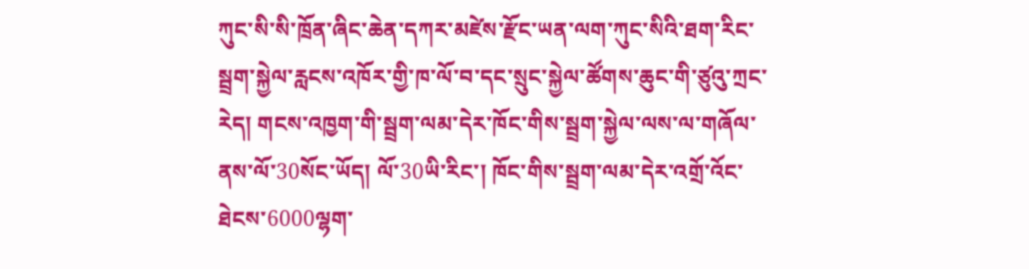ཀུང་སི་སི་ཁྲོན་ཞིང་ཆེན་དཀར་མཛེས་རྫོང་ཡན་ལག་ཀུང་སིའི་ཐག་རིང་སྦྲག་སྐྱེལ་རླངས་འཁོར་གྱི་ཁ་ལོ་བ་དང་སྲུང་སྐྱེལ་ཚོགས་ཆུང་གི་ཙུའུ་ཀྲང་རེད། གངས་འཁྱག་གི་སྦྲག་ལམ་དེར་ཁོང་གིས་སྦྲག་སྐྱེལ་ལས་ལ་གཞོལ་ནས་ལོ་30སོང་ཡོད། ལོ་30ཡི་རིང་། ཁོང་གིས་སྦྲག་ལམ་དེར་འགྲོ་འོང་ཐེངས་6000ལྷག་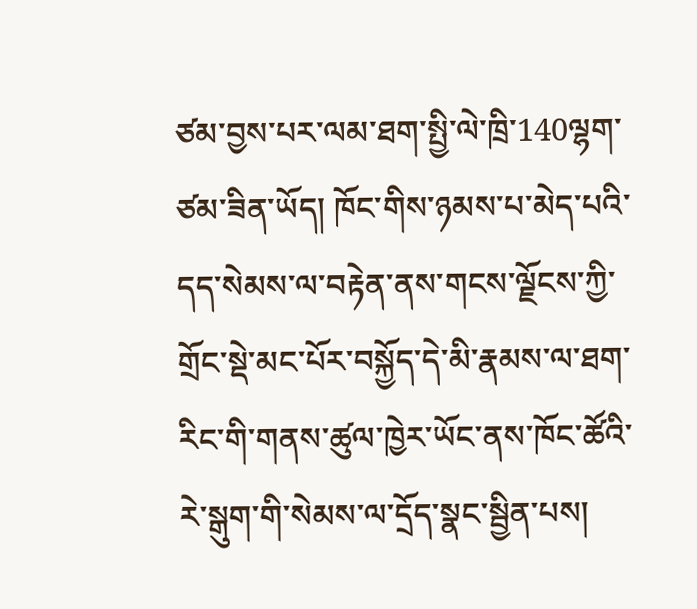ཙམ་བྱས་པར་ལམ་ཐག་སྤྱི་ལེ་ཁྲི་140ལྷག་ཙམ་ཟིན་ཡོད། ཁོང་གིས་ཉམས་པ་མེད་པའི་དད་སེམས་ལ་བརྟེན་ནས་གངས་ལྗོངས་ཀྱི་གྲོང་སྡེ་མང་པོར་བསྐྱོད་དེ་མི་རྣམས་ལ་ཐག་རིང་གི་གནས་ཚུལ་ཁྱེར་ཡོང་ནས་ཁོང་ཚོའི་རེ་སྒུག་གི་སེམས་ལ་དྲོད་སྣང་སྦྱིན་པས།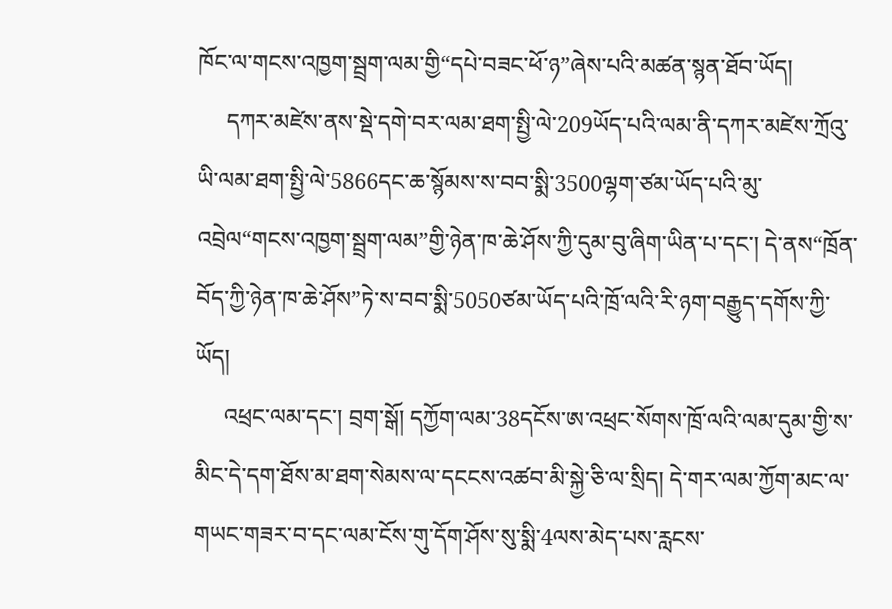ཁོང་ལ་གངས་འཁྱག་སྦྲག་ལམ་གྱི“དཔེ་བཟང་ཕོ་ཉ”ཞེས་པའི་མཚན་སྙན་ཐོབ་ཡོད།
     དཀར་མཛེས་ནས་སྡེ་དགེ་བར་ལམ་ཐག་སྤྱི་ལེ་209ཡོད་པའི་ལམ་ནི་དཀར་མཛེས་ཀྲོའུ་ཡི་ལམ་ཐག་སྤྱི་ལེ་5866དང་ཆ་སྙོམས་ས་བབ་སྨི་3500ལྷག་ཙམ་ཡོད་པའི་མུ་འབྲེལ“གངས་འཁྱག་སྦྲག་ལམ”གྱི་ཉེན་ཁ་ཆེ་ཤོས་ཀྱི་དུམ་བུ་ཞིག་ཡིན་པ་དང་། དེ་ནས“ཁྲོན་བོད་ཀྱི་ཉེན་ཁ་ཆེ་ཤོས”ཏེ་ས་བབ་སྨི་5050ཙམ་ཡོད་པའི་ཁྲོ་ལའི་རི་ཉག་བརྒྱུད་དགོས་ཀྱི་ཡོད།
     འཕྲང་ལམ་དང་། བྲག་སྒོ། དཀྱོག་ལམ་38དངོས་ཨ་འཕྲང་སོགས་ཁྲོ་ལའི་ལམ་དུམ་གྱི་ས་མིང་དེ་དག་ཐོས་མ་ཐག་སེམས་ལ་དངངས་འཚབ་མི་སྐྱེ་ཅི་ལ་སྲིད། དེ་གར་ལམ་ཀྱོག་མང་ལ་གཡང་གཟར་བ་དང་ལམ་ངོས་གུ་དོག་ཤོས་སུ་སྨི་4ལས་མེད་པས་རླངས་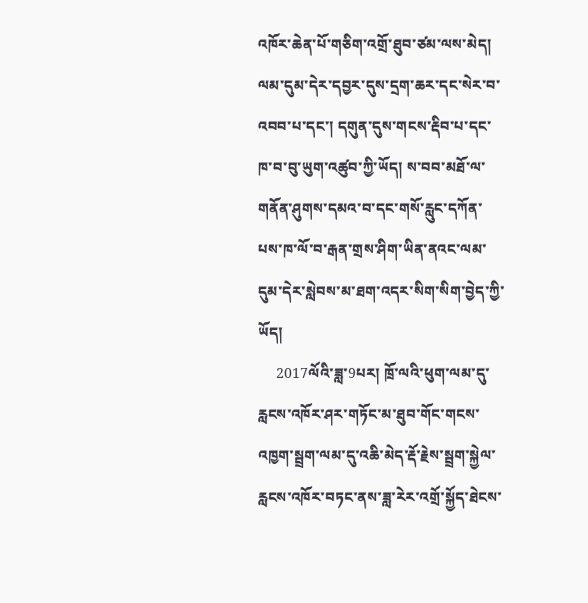འཁོར་ཆེན་པོ་གཅིག་འགྲོ་ཐུབ་ཙམ་ལས་མེད། ལམ་དུམ་དེར་དབྱར་དུས་དྲག་ཆར་དང་སེར་བ་འབབ་པ་དང་། དགུན་དུས་གངས་རྡིབ་པ་དང་ཁ་བ་བུ་ཡུག་འཚུབ་ཀྱི་ཡོད། ས་བབ་མཐོ་ལ་གནོན་ཤུགས་དམའ་བ་དང་གསོ་རླུང་དཀོན་པས་ཁ་ལོ་བ་རྒན་གྲས་ཤིག་ཡིན་ནའང་ལམ་དུམ་དེར་སླེབས་མ་ཐག་འདར་སིག་སིག་བྱེད་ཀྱི་ཡོད།
     2017ལོའི་ཟླ་9པར། ཁྲོ་ལའི་ཕུག་ལམ་དུ་རླངས་འཁོར་ཤར་གཏོང་མ་ཐུབ་གོང་གངས་འཁྱག་སྦྲག་ལམ་དུ་འཆི་མེད་རྡོ་རྗེས་སྦྲག་སྐྱེལ་རླངས་འཁོར་བཏང་ནས་ཟླ་རེར་འགྲོ་སྐྱོད་ཐེངས་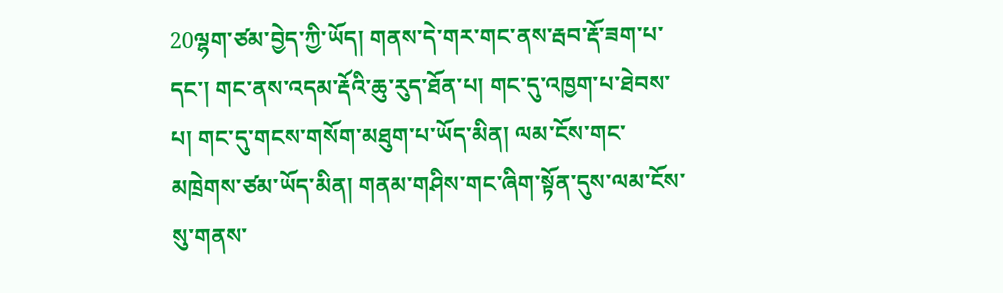20ལྷག་ཙམ་བྱེད་ཀྱི་ཡོད། གནས་དེ་གར་གང་ནས་རྦབ་རྡོ་ཟག་པ་དང་། གང་ནས་འདམ་རྡོའི་ཆུ་རུད་ཐོན་པ། གང་དུ་འཁྱག་པ་ཐེབས་པ། གང་དུ་གངས་གསོག་མཐུག་པ་ཡོད་མིན། ལམ་ངོས་གང་མཁྲེགས་ཙམ་ཡོད་མིན། གནམ་གཤིས་གང་ཞིག་སྟོན་དུས་ལམ་ངོས་སུ་གནས་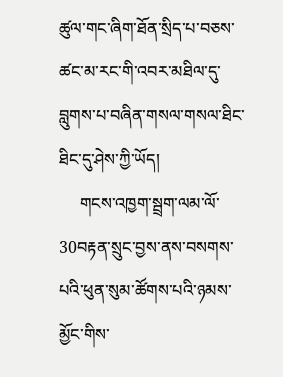ཚུལ་གང་ཞིག་ཐོན་སྲིད་པ་བཅས་ཚང་མ་རང་གི་འབར་མཐིལ་དུ་བླུགས་པ་བཞིན་གསལ་གསལ་ཐིང་ཐིང་དུ་ཤེས་ཀྱི་ཡོད།
     གངས་འཁྱག་སྦྲག་ལམ་ལོ་30བརྟན་སྲུང་བྱས་ནས་བསགས་པའི་ཕུན་སུམ་ཚོགས་པའི་ཉམས་མྱོང་གིས་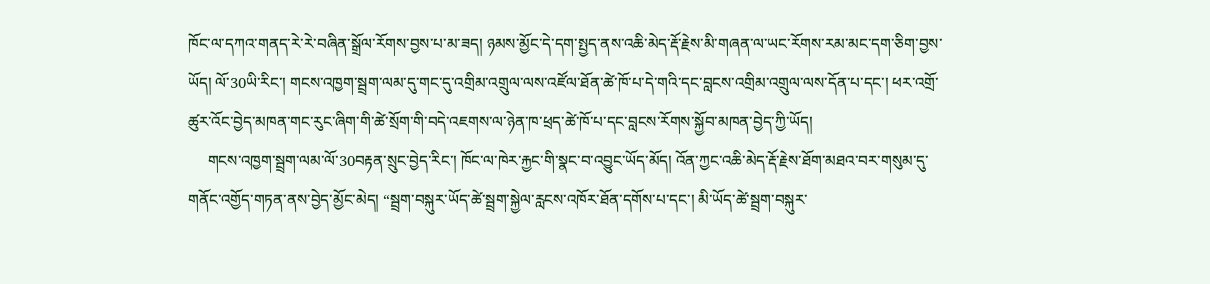ཁོང་ལ་དཀའ་གནད་རེ་རེ་བཞིན་སྒྲོལ་རོགས་བྱས་པ་མ་ཟད། ཉམས་མྱོང་དེ་དག་སྤྱད་ནས་འཆི་མེད་རྡོ་རྗེས་མི་གཞན་ལ་ཡང་རོགས་རམ་མང་དག་ཅིག་བྱས་ཡོད། ལོ་30ཡི་རིང་། གངས་འཁྱག་སྦྲག་ལམ་དུ་གང་དུ་འགྲིམ་འགྲུལ་ལས་འཛོལ་ཐོན་ཚེ་ཁོ་པ་དེ་གའི་དང་བླངས་འགྲིམ་འགྲུལ་ལས་དོན་པ་དང་། ཕར་འགྲོ་ཚུར་འོང་བྱེད་མཁན་གང་རུང་ཞིག་གི་ཚེ་སྲོག་གི་བདེ་འཇགས་ལ་ཉེན་ཁ་ཕྲད་ཚེ་ཁོ་པ་དང་བླངས་རོགས་སྐྱོབ་མཁན་བྱེད་ཀྱི་ཡོད།
     གངས་འཁྱག་སྦྲག་ལམ་ལོ་30བརྟན་སྲུང་བྱེད་རིང་། ཁོང་ལ་ཁེར་རྐྱང་གི་སྣང་བ་འབྱུང་ཡོད་མོད། འོན་ཀྱང་འཆི་མེད་རྡོ་རྗེས་ཐོག་མཐའ་བར་གསུམ་དུ་གནོང་འགྱོད་གཏན་ནས་བྱེད་མྱོང་མེད། “སྦྲག་བསྐུར་ཡོད་ཚེ་སྦྲག་སྐྱེལ་རླངས་འཁོར་ཐོན་དགོས་པ་དང་། མི་ཡོད་ཚེ་སྦྲག་བསྐུར་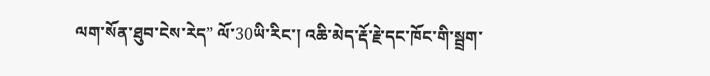ལག་སོན་ཐུབ་ངེས་རེད” ལོ་30ཡི་རིང་། འཆི་མེད་རྡོ་རྗེ་དང་ཁོང་གི་སྦྲག་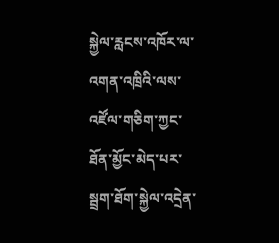སྐྱེལ་རླངས་འཁོར་ལ་འགན་འཁྲིའི་ལས་འཛོལ་གཅིག་ཀྱང་ཐོན་མྱོང་མེད་པར་སྦྲག་ཐོག་སྐྱེལ་འདྲེན་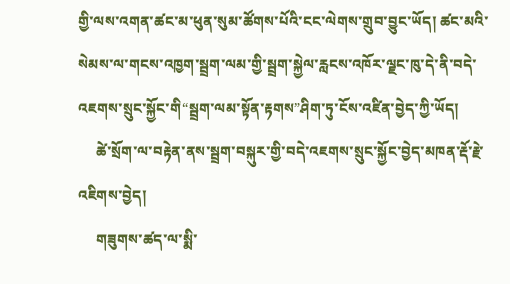གྱི་ལས་འགན་ཚང་མ་ཕུན་སུམ་ཚོགས་པོའི་ངང་ལེགས་གྲུབ་བྱུང་ཡོད། ཚང་མའི་སེམས་ལ་གངས་འཁྱག་སྦྲག་ལམ་གྱི་སྦྲག་སྐྱེལ་རླངས་འཁོར་ལྗང་ཁུ་དེ་ནི་བདེ་འཇགས་སྲུང་སྐྱོང་གི“སྦྲག་ལམ་སྟོན་རྟགས”ཤིག་ཏུ་ངོས་འཛིན་བྱེད་ཀྱི་ཡོད།
     ཚེ་སྲོག་ལ་བརྟེན་ནས་སྦྲག་བསྐུར་གྱི་བདེ་འཇགས་སྲུང་སྐྱོང་བྱེད་མཁན་རྡོ་རྗེ་འཇིགས་བྱེད།
     གཟུགས་ཚད་ལ་སྨི་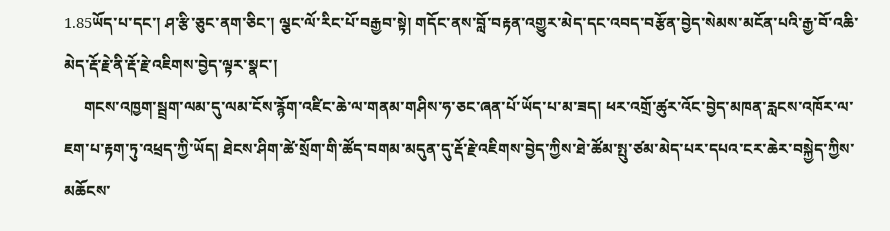1.85ཡོད་པ་དང་། ཤ་རྩི་ཅུང་ནག་ཅིང་། ལྕང་ལོ་རིང་པོ་བརྒྱབ་སྟེ། གདོང་ནས་བློ་བརྟན་འགྱུར་མེད་དང་འབད་བརྩོན་བྱེད་སེམས་མངོན་པའི་རྒྱ་བོ་འཆི་མེད་རྡོ་རྗེ་ནི་རྡོ་རྗེ་འཇིགས་བྱེད་ལྟར་སྣང་།
     གངས་འཁྱག་སྦྲག་ལམ་དུ་ལམ་ངོས་རྙོག་འཛིང་ཆེ་ལ་གནམ་གཤིས་ཧ་ཅང་ཞན་པོ་ཡོད་པ་མ་ཟད། ཕར་འགྲོ་ཚུར་འོང་བྱེད་མཁན་རླངས་འཁོར་ལ་ཇག་པ་རྟག་ཏུ་འཕྲད་ཀྱི་ཡོད། ཐེངས་ཤིག་ཚེ་སྲོག་གི་ཚོད་བགམ་མདུན་དུ་རྡོ་རྗེ་འཇིགས་བྱེད་ཀྱིས་ཐེ་ཚོམ་སྤུ་ཙམ་མེད་པར་དཔའ་ངར་ཆེར་བསྐྱེད་ཀྱིས་མཆོངས་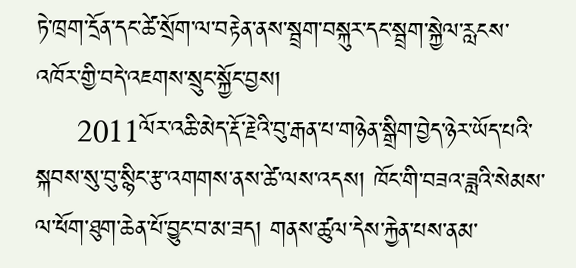ཏེ་ཁྲག་དྲོན་དང་ཚེ་སྲོག་ལ་བརྟེན་ནས་སྦྲག་བསྐུར་དང་སྦྲག་སྐྱེལ་རླངས་འཁོར་གྱི་བདེ་འཇགས་སྲུང་སྐྱོང་བྱས།
     2011ལོར་འཆི་མེད་རྡོ་རྗེའི་བུ་རྒན་པ་གཉེན་སྒྲིག་བྱེད་ཉེར་ཡོད་པའི་སྐབས་སུ་བུ་སྙིང་རྩ་འགགས་ནས་ཚེ་ལས་འདས། ཁོང་གི་བཟའ་ཟླའི་སེམས་ལ་ཕོག་ཐུག་ཆེན་པོ་བྱུང་བ་མ་ཟད། གནས་ཚུལ་དེས་རྐྱེན་པས་ནམ་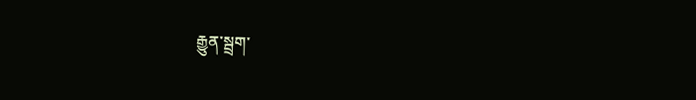རྒྱུན་སྦྲག་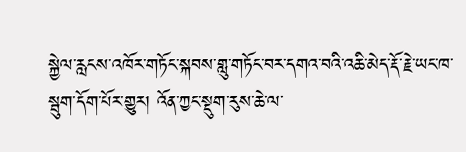སྐྱེལ་རླངས་འཁོར་གཏོང་སྐབས་གླུ་གཏོང་བར་དགའ་བའི་འཆི་མེད་རྡོ་རྗེ་ཡང་ཁ་སྦུག་དོག་པོར་གྱུར། འོན་ཀྱང་སྡུག་རུས་ཆེ་ལ་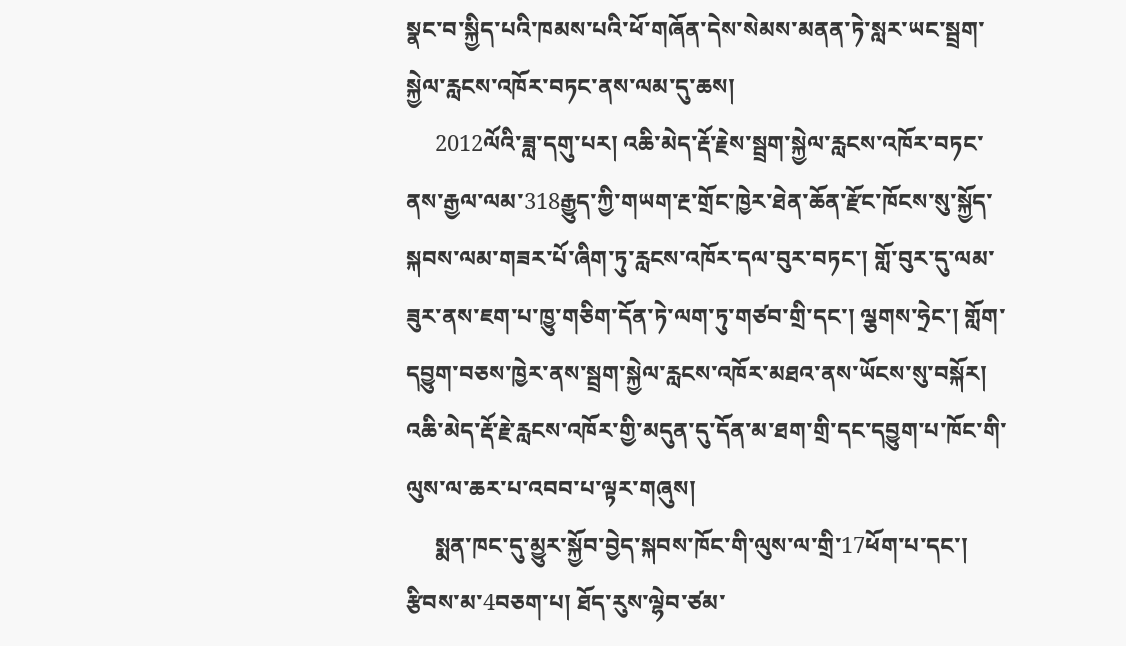སྣང་བ་སྐྱིད་པའི་ཁམས་པའི་ཕོ་གཞོན་དེས་སེམས་མནན་ཏེ་སླར་ཡང་སྦྲག་སྐྱེལ་རླངས་འཁོར་བཏང་ནས་ལམ་དུ་ཆས།
     2012ལོའི་ཟླ་དགུ་པར། འཆི་མེད་རྡོ་རྗེས་སྦྲག་སྐྱེལ་རླངས་འཁོར་བཏང་ནས་རྒྱལ་ལམ་318རྒྱུད་ཀྱི་གཡག་རྔ་གྲོང་ཁྱེར་ཐེན་ཆོན་རྫོང་ཁོངས་སུ་སྐྱོད་སྐབས་ལམ་གཟར་པོ་ཞིག་ཏུ་རླངས་འཁོར་དལ་བུར་བཏང་། གློ་བུར་དུ་ལམ་ཟུར་ནས་ཇག་པ་ཁྱུ་གཅིག་དོན་ཏེ་ལག་ཏུ་གཙབ་གྲི་དང་། ལྕགས་ཧྲེང་། གློག་དབྱུག་བཅས་ཁྱེར་ནས་སྦྲག་སྐྱེལ་རླངས་འཁོར་མཐའ་ནས་ཡོངས་སུ་བསྐོར། འཆི་མེད་རྡོ་རྗེ་རླངས་འཁོར་གྱི་མདུན་དུ་དོན་མ་ཐག་གྲི་དང་དབྱུག་པ་ཁོང་གི་ལུས་ལ་ཆར་པ་འབབ་པ་ལྟར་གཞུས།
     སྨན་ཁང་དུ་མྱུར་སྐྱོབ་བྱེད་སྐབས་ཁོང་གི་ལུས་ལ་གྲི་17ཕོག་པ་དང་། རྩིབས་མ་4བཅག་པ། ཐོད་རུས་ལྷེབ་ཙམ་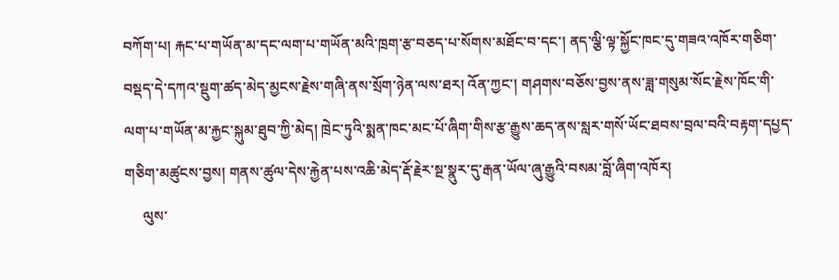བཀོག་པ། རྐང་པ་གཡོན་མ་དང་ལག་པ་གཡོན་མའི་ཁྲག་རྩ་བཅད་པ་སོགས་མཐོང་བ་དང་། ནད་ལྕི་ལྟ་སྐྱོང་ཁང་དུ་གཟའ་འཁོར་གཅིག་བསྡད་དེ་དཀའ་སྡུག་ཚད་མེད་མྱངས་རྗེས་གཞི་ནས་སྲོག་ཉེན་ལས་ཐར། འོན་ཀྱང་། གཤགས་བཅོས་བྱས་ནས་ཟླ་གསུམ་སོང་རྗེས་ཁོང་གི་ལག་པ་གཡོན་མ་རྐྱང་སྐུམ་ཐུབ་ཀྱི་མེད། ཁྲེང་ཏུའི་སྨན་ཁང་མང་པོ་ཞིག་གིས་རྩ་རྒྱུས་ཆད་ནས་སླར་གསོ་ཡོང་ཐབས་བྲལ་བའི་བརྟག་དཔྱད་གཅིག་མཚུངས་བྱས། གནས་ཚུལ་དེས་རྐྱེན་པས་འཆི་མེད་རྡོ་རྗེར་སྔ་སྣུར་དུ་རྒན་ཡོལ་ཞུ་རྒྱུའི་བསམ་བློ་ཞིག་འཁོར།
     ལུས་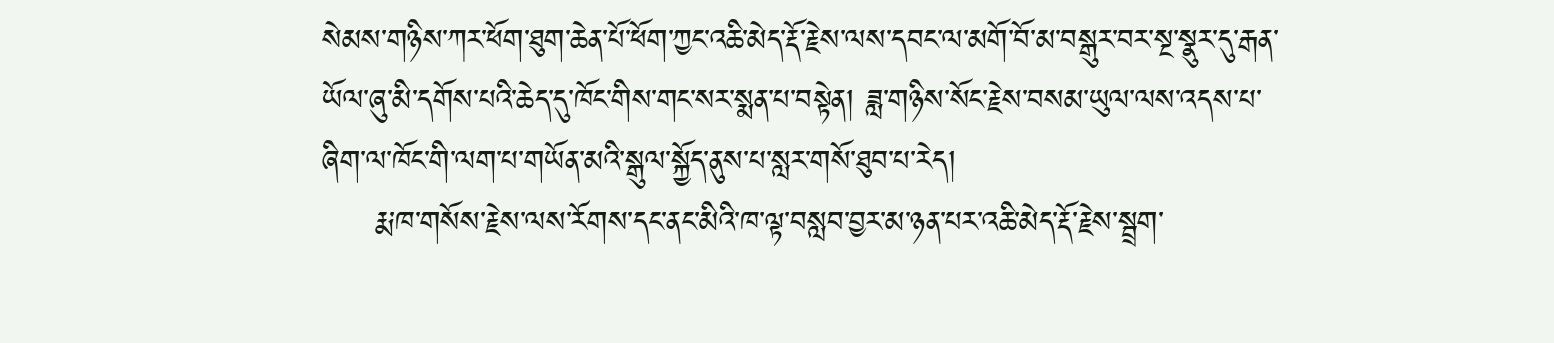སེམས་གཉིས་ཀར་ཕོག་ཐུག་ཆེན་པོ་ཕོག་ཀྱང་འཆི་མེད་རྡོ་རྗེས་ལས་དབང་ལ་མགོ་བོ་མ་བསྒུར་བར་སྔ་སྣུར་དུ་རྒན་ཡོལ་ཞུ་མི་དགོས་པའི་ཆེད་དུ་ཁོང་གིས་གང་སར་སྨན་པ་བསྟེན། ཟླ་གཉིས་སོང་རྗེས་བསམ་ཡུལ་ལས་འདས་པ་ཞིག་ལ་ཁོང་གི་ལག་པ་གཡོན་མའི་སྒུལ་སྐྱོད་ནུས་པ་སླར་གསོ་ཐུབ་པ་རེད།
     རྨ་ཁ་གསོས་རྗེས་ལས་རོགས་དང་ནང་མིའི་ཁ་ལྟ་བསླབ་བྱར་མ་ཉན་པར་འཆི་མེད་རྡོ་རྗེས་སྦྲག་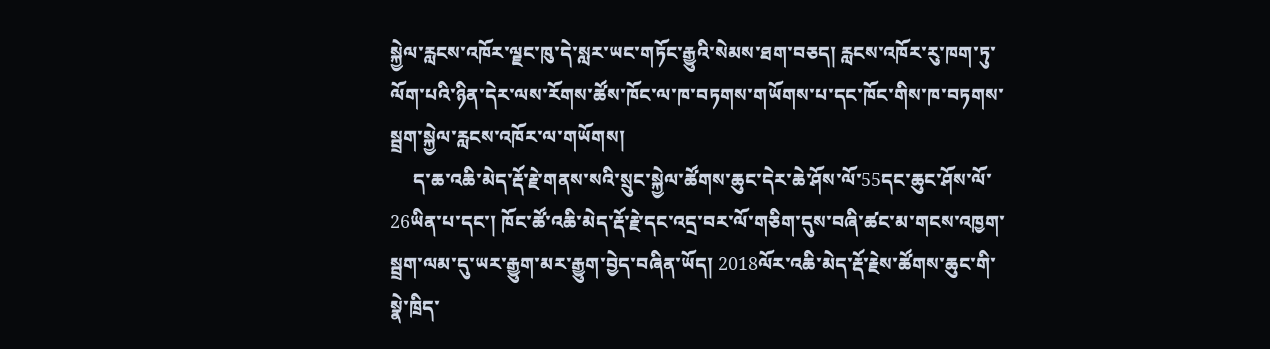སྐྱེལ་རླངས་འཁོར་ལྗང་ཁུ་དེ་སླར་ཡང་གཏོང་རྒྱུའི་སེམས་ཐག་བཅད། རླངས་འཁོར་རུ་ཁག་ཏུ་ལོག་པའི་ཉིན་དེར་ལས་རོགས་ཚོས་ཁོང་ལ་ཁ་བཏགས་གཡོགས་པ་དང་ཁོང་གིས་ཁ་བཏགས་སྦྲག་སྐྱེལ་རླངས་འཁོར་ལ་གཡོགས།
     ད་ཆ་འཆི་མེད་རྡོ་རྗེ་གནས་སའི་སྲུང་སྐྱེལ་ཚོགས་ཆུང་དེར་ཆེ་ཤོས་ལོ་55དང་ཆུང་ཤོས་ལོ་26ཡིན་པ་དང་། ཁོང་ཚོ་འཆི་མེད་རྡོ་རྗེ་དང་འདྲ་བར་ལོ་གཅིག་དུས་བཞི་ཚང་མ་གངས་འཁྱག་སྦྲག་ལམ་དུ་ཡར་རྒྱུག་མར་རྒྱུག་བྱེད་བཞིན་ཡོད། 2018ལོར་འཆི་མེད་རྡོ་རྗེས་ཚོགས་ཆུང་གི་སྣེ་ཁྲིད་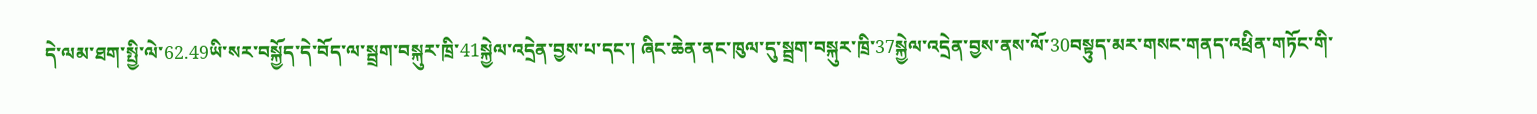དེ་ལམ་ཐག་སྤྱི་ལེ་62.49ཡི་སར་བསྐྱོད་དེ་བོད་ལ་སྦྲག་བསྐུར་ཁྲི་41སྐྱེལ་འདྲེན་བྱས་པ་དང་། ཞིང་ཆེན་ནང་ཁུལ་དུ་སྦྲག་བསྐུར་ཁྲི་37སྐྱེལ་འདྲེན་བྱས་ནས་ལོ་30བསྟུད་མར་གསང་གནད་འཕྲིན་གཏོང་གི་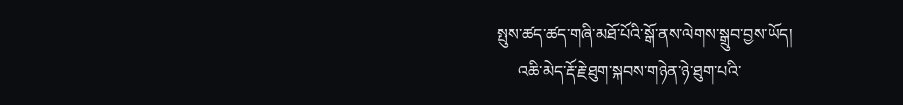སྤུས་ཚད་ཚད་གཞི་མཐོ་པོའི་སྒོ་ནས་ལེགས་སྒྲུབ་བྱས་ཡོད།
     འཆི་མེད་རྡོ་རྗེ་ཐུག་སྐབས་གཉེན་ཉེ་ཐུག་པའི་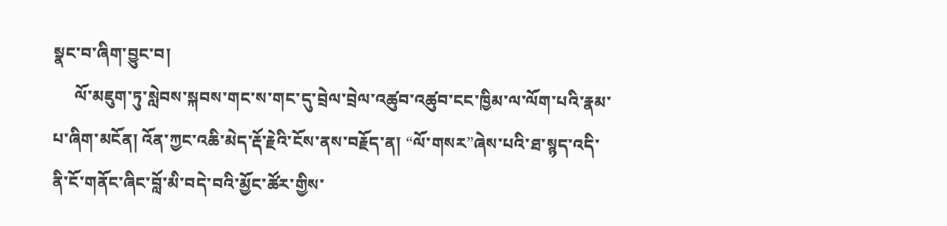སྣང་བ་ཞིག་བྱུང་བ།
     ལོ་མཇུག་ཏུ་སླེབས་སྐབས་གང་ས་གང་དུ་བྲེལ་བྲེལ་འཚུབ་འཚུབ་ངང་ཁྱིམ་ལ་ལོག་པའི་རྣམ་པ་ཞིག་མངོན། འོན་ཀྱང་འཆི་མེད་རྡོ་རྗེའི་ངོས་ནས་བརྗོད་ན། “ལོ་གསར”ཞེས་པའི་ཐ་སྙད་འདི་ནི་ངོ་གནོང་ཞིང་བློ་མི་བདེ་བའི་མྱོང་ཚོར་གྱིས་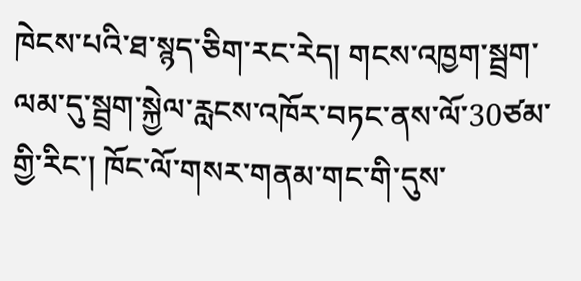ཁེངས་པའི་ཐ་སྙད་ཅིག་རང་རེད། གངས་འཁྱག་སྦྲག་ལམ་དུ་སྦྲག་སྐྱེལ་རླངས་འཁོར་བཏང་ནས་ལོ་30ཙམ་གྱི་རིང་། ཁོང་ལོ་གསར་གནམ་གང་གི་དུས་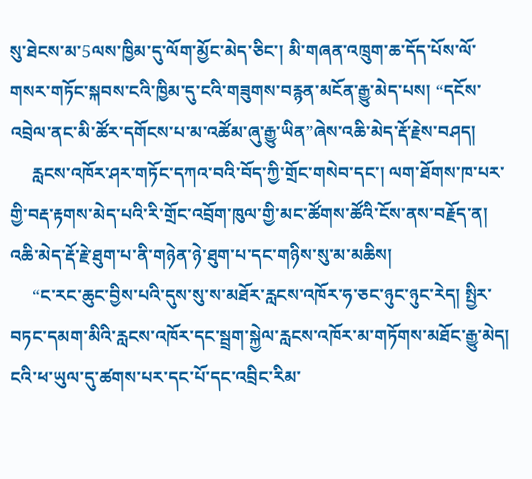སུ་ཐེངས་མ་5ལས་ཁྱིམ་དུ་ལོག་མྱོང་མེད་ཅིང་། མི་གཞན་འཁྲུག་ཆ་དོད་པོས་ལོ་གསར་གཏོང་སྐབས་ངའི་ཁྱིམ་དུ་ངའི་གཟུགས་བརྙན་མངོན་རྒྱུ་མེད་པས། “དངོས་འབྲེལ་ནང་མི་ཚོར་དགོངས་པ་མ་འཚོམ་ཞུ་རྒྱུ་ཡིན”ཞེས་འཆི་མེད་རྡོ་རྗེས་བཤད།
     རླངས་འཁོར་ཤར་གཏོང་དཀའ་བའི་བོད་ཀྱི་གྲོང་གསེབ་དང་། ལག་ཐོགས་ཁ་པར་གྱི་བརྡ་རྟགས་མེད་པའི་རི་གྲོང་འབྲོག་ཁུལ་གྱི་མང་ཚོགས་ཚོའི་ངོས་ནས་བརྗོད་ན། འཆི་མེད་རྡོ་རྗེ་ཐུག་པ་ནི་གཉེན་ཉེ་ཐུག་པ་དང་གཉིས་སུ་མ་མཆིས།
     “ང་རང་ཆུང་བྱིས་པའི་དུས་སུ་ས་མཐོར་རླངས་འཁོར་ཧ་ཅང་ཉུང་ཉུང་རེད། སྤྱིར་བཏང་དམག་མིའི་རླངས་འཁོར་དང་སྦྲག་སྐྱེལ་རླངས་འཁོར་མ་གཏོགས་མཐོང་རྒྱུ་མེད། ངའི་ཕ་ཡུལ་དུ་ཚགས་པར་དང་པོ་དང་འབྲིང་རིམ་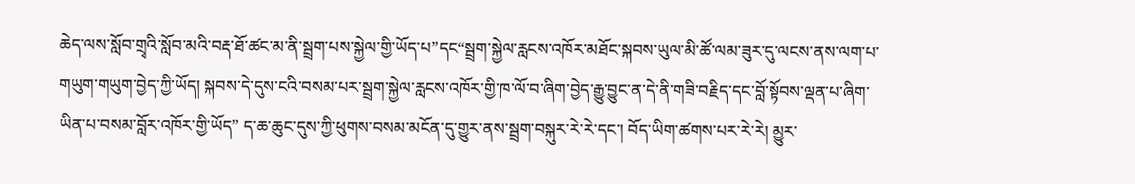ཆེད་ལས་སློབ་གྲྭའི་སློབ་མའི་བརྡ་ཐོ་ཚང་མ་ནི་སྦྲག་པས་སྐྱེལ་གྱི་ཡོད་པ”དང“སྦྲག་སྐྱེལ་རླངས་འཁོར་མཐོང་སྐབས་ཡུལ་མི་ཚོ་ལམ་ཟུར་དུ་ལངས་ནས་ལག་པ་གཡུག་གཡུག་བྱེད་ཀྱི་ཡོད། སྐབས་དེ་དུས་ངའི་བསམ་པར་སྦྲག་སྐྱེལ་རླངས་འཁོར་གྱི་ཁ་ལོ་བ་ཞིག་བྱེད་རྒྱུ་བྱུང་ན་དེ་ནི་གཟི་བརྗིད་དང་བློ་སྟོབས་ལྡན་པ་ཞིག་ཡིན་པ་བསམ་བློར་འཁོར་གྱི་ཡོད” ད་ཆ་ཆུང་དུས་ཀྱི་ཕུགས་བསམ་མངོན་དུ་གྱུར་ནས་སྦྲག་བསྐུར་རེ་རེ་དང་། བོད་ཡིག་ཚགས་པར་རེ་རེ། མྱུར་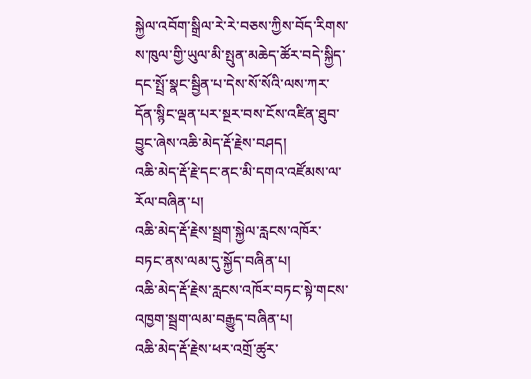སྐྱེལ་འབོག་སྒྲིལ་རེ་རེ་བཅས་ཀྱིས་བོད་རིགས་ས་ཁུལ་གྱི་ཡུལ་མི་སྤུན་མཆེད་ཚོར་བདེ་སྐྱིད་དང་སྤྲོ་སྣང་སྦྱིན་པ་དེས་སོ་སོའི་ལས་ཀར་དོན་སྙིང་ལྡན་པར་སྔར་བས་ངོས་འཛིན་ཐུབ་བྱུང་ཞེས་འཆི་མེད་རྡོ་རྗེས་བཤད།
འཆི་མེད་རྡོ་རྗེ་དང་ནང་མི་དགའ་འཛོམས་ལ་རོལ་བཞིན་པ།
འཆི་མེད་རྡོ་རྗེས་སྦྲག་སྐྱེལ་རླངས་འཁོར་བཏང་ནས་ལམ་དུ་སྐྱོད་བཞིན་པ།
འཆི་མེད་རྡོ་རྗེས་རླངས་འཁོར་བཏང་སྟེ་གངས་འཁྱག་སྦྲག་ལམ་བརྒྱུད་བཞིན་པ།
འཆི་མེད་རྡོ་རྗེས་ཕར་འགྲོ་ཚུར་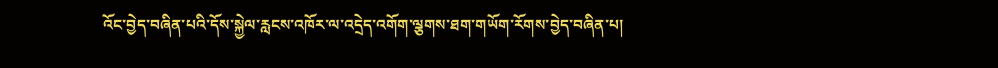འོང་བྱེད་བཞིན་པའི་དོས་སྐྱེལ་རླངས་འཁོར་ལ་འདྲེད་འགོག་ལྕགས་ཐག་གཡོག་རོགས་བྱེད་བཞིན་པ།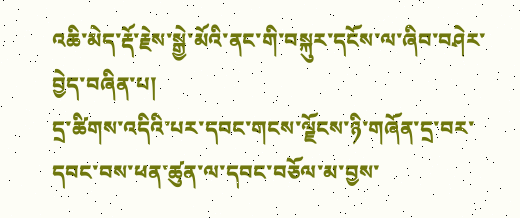འཆི་མེད་རྡོ་རྗེས་སྒྱེ་མོའི་ནང་གི་བསྐུར་དངོས་ལ་ཞིབ་བཤེར་བྱེད་བཞིན་པ།
དྲ་ཚིགས་འདིའི་པར་དབང་གངས་ལྗོངས་ཉི་གཞོན་དྲ་བར་དབང་བས་ཕན་ཚུན་ལ་དབང་བཅོལ་མ་བྱས་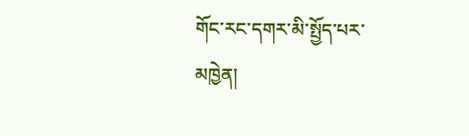གོང་རང་དགར་མི་སྤྱོད་པར་མཁྱེན།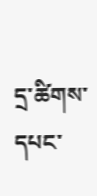དྲ་ཚིགས་དཔང་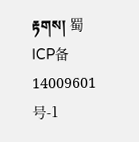རྟགས། 蜀ICP备14009601号-1